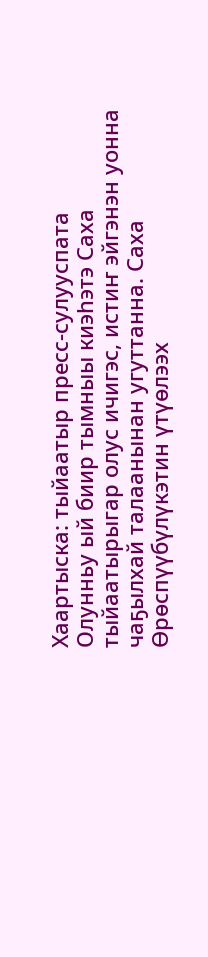Хаартыска: тыйаатыр пресс-сулууспата
Олунньу ый биир тымныы киэһэтэ Саха тыйаатырыгар олус ичигэс, истиҥ эйгэнэн уонна чаҕылхай талаанынан угуттанна. Саха Өрөспүүбүлүкэтин үтүөлээх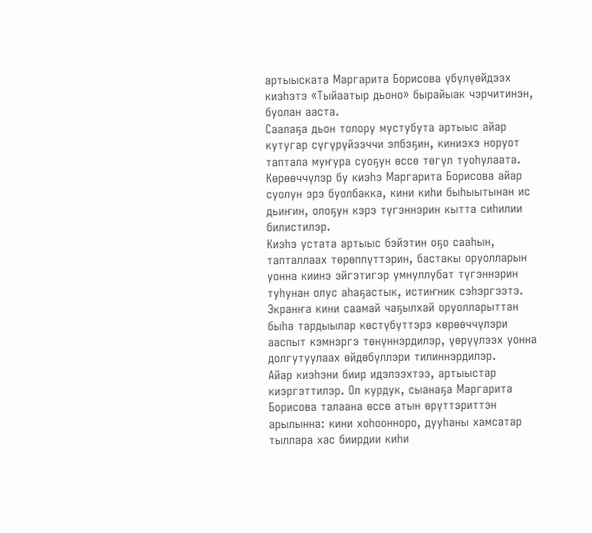артыыската Маргарита Борисова үбүлүөйдээх киэһэтэ «Тыйаатыр дьоно» бырайыак чэрчитинэн, буолан ааста.
Саалаҕа дьон толору мустубута артыыс айар кутугар сүгүрүйээччи элбэҕин, киниэхэ норуот таптала муҥура суоҕун өссө төгүл туоһулаата. Көрөөччүлэр бу киэһэ Маргарита Борисова айар суолун эрэ буолбакка, кини киһи быһыытынан ис дьиҥин, олоҕун кэрэ түгэннэрин кытта сиһилии билистилэр.
Киэһэ устата артыыс бэйэтин оҕо сааһын, тапталлаах төрөппүттэрин, бастакы оруолларын уонна киинэ эйгэтигэр умнуллубат түгэннэрин туһунан олус аһаҕастык, истиҥник сэһэргээтэ. Экранҥа кини саамай чаҕылхай оруолларыттан быһа тардыылар көстүбүттэрэ көрөөччүлэри ааспыт кэмнэргэ төнүннэрдилэр, үөрүүлээх уонна долгутуулаах өйдөбүллэри тилиннэрдилэр.
Айар киэһэни биир идэлээхтээ, артыыстар киэргэттилэр. Ол курдук, сыанаҕа Маргарита Борисова талаана өссө атын өрүттэриттэн арылынна: кини хоһоонноро, дууһаны хамсатар тыллара хас биирдии киһи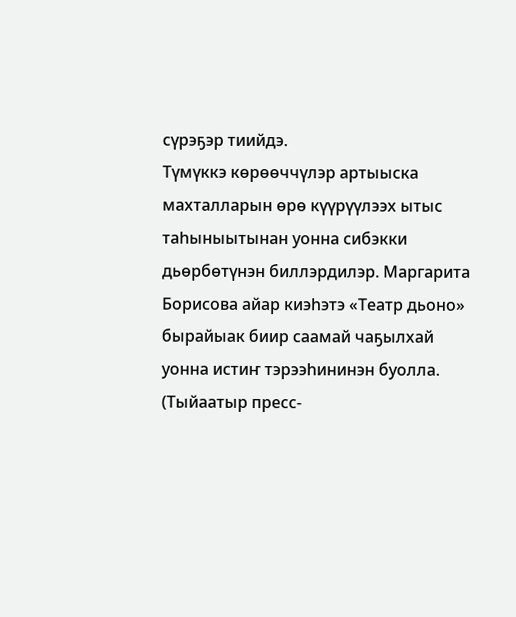сүрэҕэр тиийдэ.
Түмүккэ көрөөччүлэр артыыска махталларын өрө күүрүүлээх ытыс таһыныытынан уонна сибэкки дьөрбөтүнэн биллэрдилэр. Маргарита Борисова айар киэһэтэ «Театр дьоно» бырайыак биир саамай чаҕылхай уонна истиҥ тэрээһининэн буолла.
(Тыйаатыр пресс-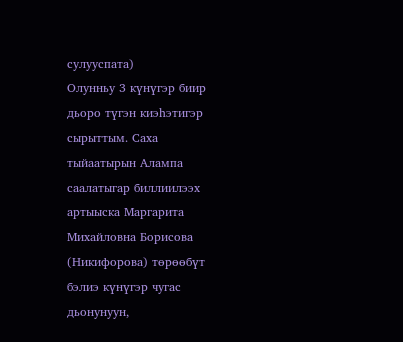сулууспата)
Олунньу 3 күнүгэр биир дьоро түгэн киэһэтигэр сырыттым. Саха тыйаатырын Алампа саалатыгар биллиилээх артыыска Маргарита Михайловна Борисова (Никифорова) төрөөбүт бэлиэ күнүгэр чугас дьонунуун,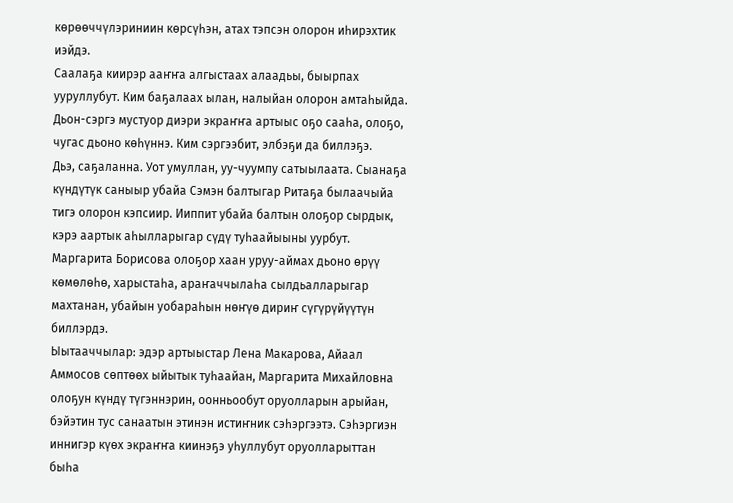көрөөччүлэриниин көрсүһэн, атах тэпсэн олорон иһирэхтик иэйдэ.
Саалаҕа киирэр ааҥҥа алгыстаах алаадьы, быырпах ууруллубут. Ким баҕалаах ылан, налыйан олорон амтаһыйда. Дьон-сэргэ мустуор диэри экраҥҥа артыыс оҕо сааһа, олоҕо, чугас дьоно көһүннэ. Ким сэргээбит, элбэҕи да биллэҕэ.
Дьэ, саҕаланна. Уот умуллан, уу-чуумпу сатыылаата. Сыанаҕа күндүтүк саныыр убайа Сэмэн балтыгар Ритаҕа былаачыйа тигэ олорон кэпсиир. Ииппит убайа балтын олоҕор сырдык, кэрэ аартык аһылларыгар сүдү туһаайыыны уурбут. Маргарита Борисова олоҕор хаан уруу-аймах дьоно өрүү көмөлөһө, харыстаһа, араҥаччылаһа сылдьалларыгар махтанан, убайын уобараһын нөҥүө дириҥ сүгүрүйүүтүн биллэрдэ.
Ыытааччылар: эдэр артыыстар Лена Макарова, Айаал Аммосов сөптөөх ыйытык туһаайан, Маргарита Михайловна олоҕун күндү түгэннэрин, оонньообут оруолларын арыйан, бэйэтин тус санаатын этинэн истиҥник сэһэргээтэ. Сэһэргиэн иннигэр күөх экраҥҥа киинэҕэ уһуллубут оруолларыттан быһа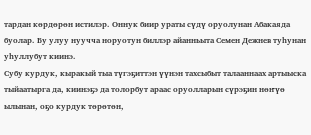тардан көрдөрөн истилэр. Оннук биир ураты сүдү оруолунан Абакаяда буолар. Бу улуу нуучча норуотун биллэр айанньыта Семен Дежнев туһунан уһуллубут киинэ.
Субу курдук, кыракый тыа түгэҕиттэн үүнэн тахсыбыт талааннаах артыыска тыйаатырга да, киинэҕэ да толорбут араас оруолларын сүрэҕин нөҥүө ылынан, оҕо курдук төрөтөн,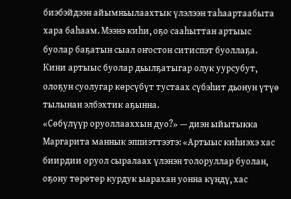биэбэйдээн айымньылаахтык үлэлээн таһаартаабыта хара баһаам. Мээнэ киһи, оҕо сааһыттан артыыс буолар баҕатын сыал оҥостон ситиспэт буоллаҕа. Кини артыыс буолар дьылҕатыгар олук уурсубут, олоҕун суолугар көрсүбүт тустаах сүбэһит дьонун үтүө тылынан элбэхтик аҕынна.
«Сөбүлүүр оруоллааххын дуо?» — диэн ыйытыкка Маргарита маннык эппиэттээтэ: «Артыыс киһиэхэ хас биирдии оруол сыралаах үлэнэн толоруллар буолан, оҕону төрөтөр курдук ыарахан уонна күндү, хас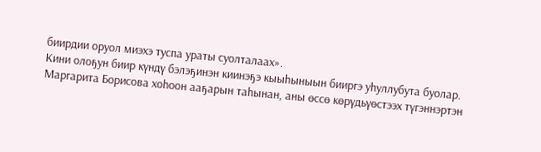биирдии оруол миэхэ туспа ураты суолталаах».
Кини олоҕун биир күндү бэлэҕинэн киинэҕэ кыыһыныын бииргэ уһуллубута буолар.
Маргарита Борисова хоһоон ааҕарын таһынан, аны өссө көрүдьүөстээх түгэннэртэн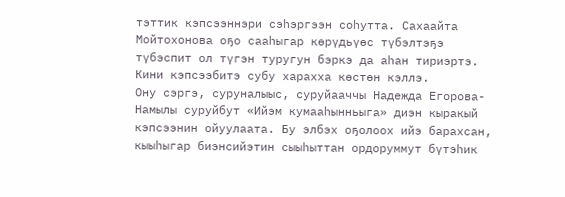тэттик кэпсээннэри сэһэргээн соһутта. Сахаайта Мойтохонова оҕо сааһыгар көрүдьүөс түбэлтэҕэ түбэспит ол түгэн туругун бэркэ да аһан тириэртэ. Кини кэпсээбитэ субу харахха көстөн кэллэ.
Ону сэргэ, суруналыыс, суруйааччы Надежда Егорова-Намылы суруйбут «Ийэм кумааһынньыга» диэн кыракый кэпсээнин ойуулаата. Бу элбэх оҕолоох ийэ барахсан, кыыһыгар биэнсийэтин сыыһыттан ордоруммут бүтэһик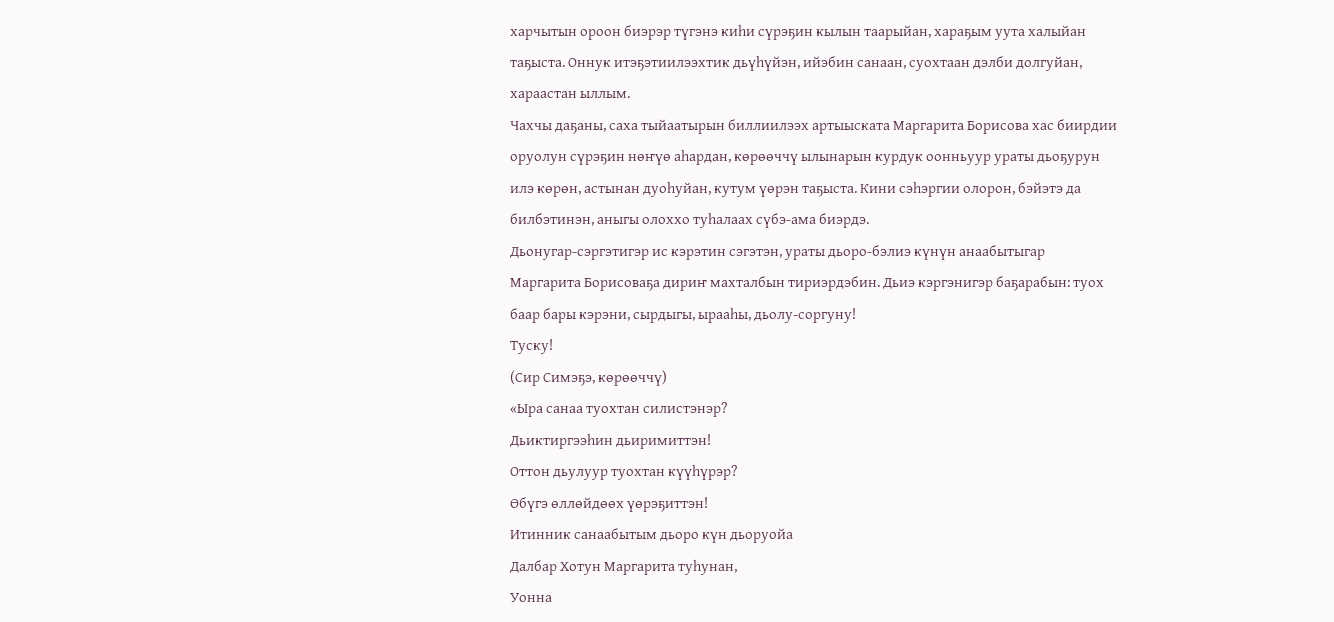харчытын ороон биэрэр түгэнэ киһи сүрэҕин кылын таарыйан, хараҕым уута халыйан таҕыста. Оннук итэҕэтиилээхтик дьүһүйэн, ийэбин санаан, суохтаан дэлби долгуйан, хараастан ыллым.
Чахчы даҕаны, саха тыйаатырын биллиилээх артыыската Маргарита Борисова хас биирдии оруолун сүрэҕин нөҥүө аһардан, көрөөччү ылынарын курдук оонньуур ураты дьоҕурун илэ көрөн, астынан дуоһуйан, кутум үөрэн таҕыста. Кини сэһэргии олорон, бэйэтэ да билбэтинэн, аныгы олоххо туһалаах сүбэ-ама биэрдэ.
Дьонугар-сэргэтигэр ис кэрэтин сэгэтэн, ураты дьоро-бэлиэ күнүн анаабытыгар Маргарита Борисоваҕа дириҥ махталбын тириэрдэбин. Дьиэ кэргэнигэр баҕарабын: туох баар бары кэрэни, сырдыгы, ырааһы, дьолу-соргуну!
Туску!
(Сир Симэҕэ, көрөөччү)
«Ыра санаа туохтан силистэнэр?
Дьиктиргээһин дьиримиттэн!
Оттон дьулуур туохтан күүһүрэр?
Өбүгэ өллөйдөөх үөрэҕиттэн!
Итинник санаабытым дьоро күн дьоруойа
Далбар Хотун Маргарита туһунан,
Уонна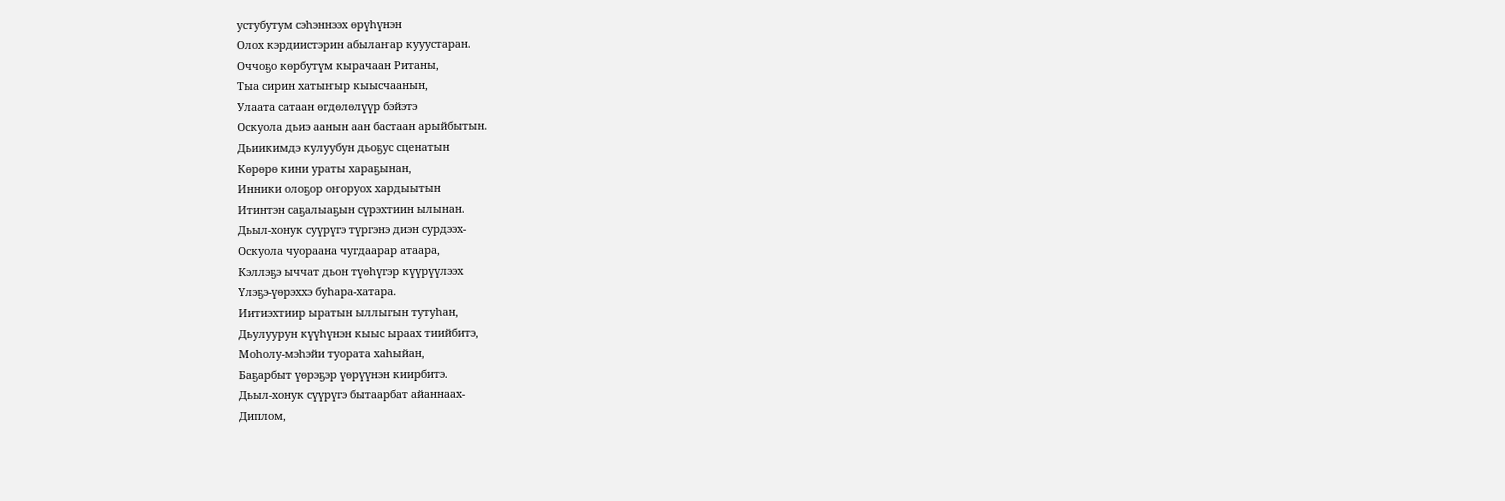устубутум сэһэннээх өрүһүнэн
Олох кэрдиистэрин абылаҥар кууустаран.
Оччоҕо көрбутүм кырачаан Ританы,
Тыа сирин хатыҥыр кыысчаанын,
Улаата сатаан өгдөлөлүүр бэйэтэ
Оскуола дьиэ аанын аан бастаан арыйбытын.
Дьиикимдэ кулуубун дьоҕус сценатын
Көрөрө кини ураты хараҕынан,
Инники олоҕор оҥоруох хардыытын
Итинтэн саҕалыаҕын сүрэхтиин ылынан.
Дьыл-хонук суүрүгэ түргэнэ диэн сурдээх-
Оскуола чуораана чугдаарар атаара,
Кэллэҕэ ыччат дьон түөһүгэр күүрүүлээх
Үлэҕэ-үөрэххэ буһара-хатара.
Иитиэхтиир ыратын ыллыгын тутуһан,
Дьулуурун күүһүнэн кыыс ыраах тиийбитэ,
Моһолу-мэһэйи туората хаһыйан,
Баҕарбыт үөрэҕэр үөрүүнэн киирбитэ.
Дьыл-хонук сүүрүгэ бытаарбат айаннаах-
Диплом,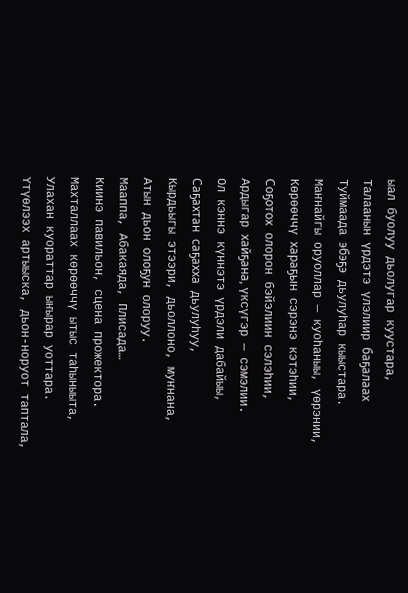ыал буолуу дьолугар куустара,
Талаанын үрдэтэ үлэлиир баҕалаах
Туймаада эбэҕэ дьулуһар кыыстара.
Маҥнайгы оруоллар — куоһаныы, үөрэнии,
Көрөөччү хараҕын сэрэнэ кэтэһии,
Соҕотох олорон бэйэлиин сэлэһии,
Ардыгар хайҕана, үксүгэр — сэмэлии.
Ол кэннэ күннэтэ үрдэли дабайыы,
Саҕахтан саҕахха дьулуһуу,
Кырдьыгы этээри, дьоллоно, муҥнана,
Атын дьон олоҕун олоруу.
Мааппа, Абакаяда, Плисада…
Киинэ павильон, сцена прожектора.
Махталлаах көрөөччү ытыс таһыныыта,
Улахан куораттар ыҥырар уоттара.
Үтүөлээх артыыска, дьон-норуот таптала,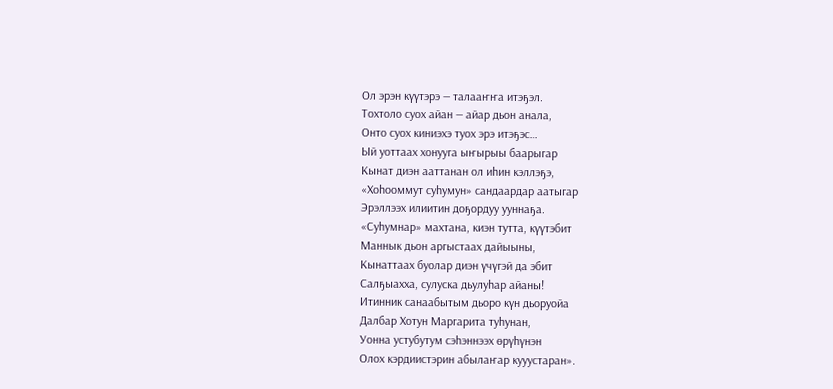Ол эрэн күүтэрэ — талааҥҥа итэҕэл.
Тохтоло суох айан — айар дьон анала,
Онто суох киниэхэ туох эрэ итэҕэс…
Ый уоттаах хонууга ыҥырыы баарыгар
Кынат диэн ааттанан ол иһин кэллэҕэ,
«Хоһооммут суһумун» сандаардар аатыгар
Эрэллээх илиитин доҕордуу ууннаҕа.
«Суһумнар» махтана, киэн тутта, күүтэбит
Маннык дьон аргыстаах дайыыны,
Кынаттаах буолар диэн үчүгэй да эбит
Салҕыахха, сулуска дьулуһар айаны!
Итинник санаабытым дьоро күн дьоруойа
Далбар Хотун Маргарита туһунан,
Уонна устубутум сэһэннээх өрүһүнэн
Олох кэрдиистэрин абылаҥар кууустаран».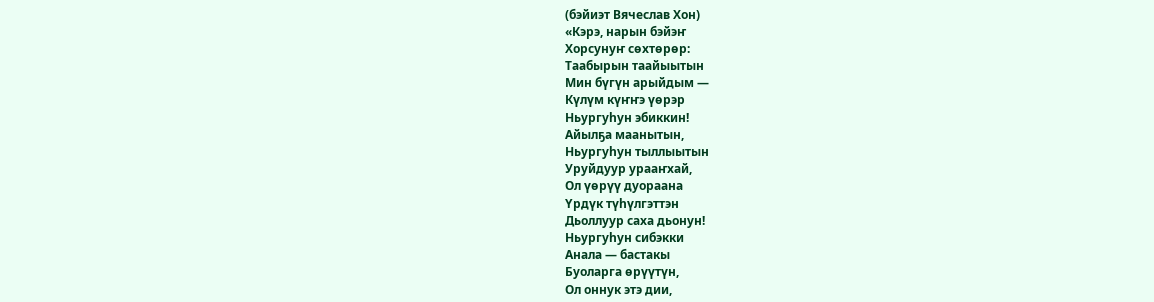(бэйиэт Вячеслав Хон)
«Кэрэ, нарын бэйэҥ
Хорсунуҥ сөхтөрөр:
Таабырын таайыытын
Мин бүгүн арыйдым —
Күлүм күҥҥэ үөрэр
Ньургуһун эбиккин!
Айылҕа маанытын,
Ньургуһун тыллыытын
Уруйдуур урааҥхай,
Ол үөрүү дуораана
Үрдүк түһүлгэттэн
Дьоллуур саха дьонун!
Ньургуһун сибэкки
Анала — бастакы
Буоларга өрүүтүн,
Ол оннук этэ дии,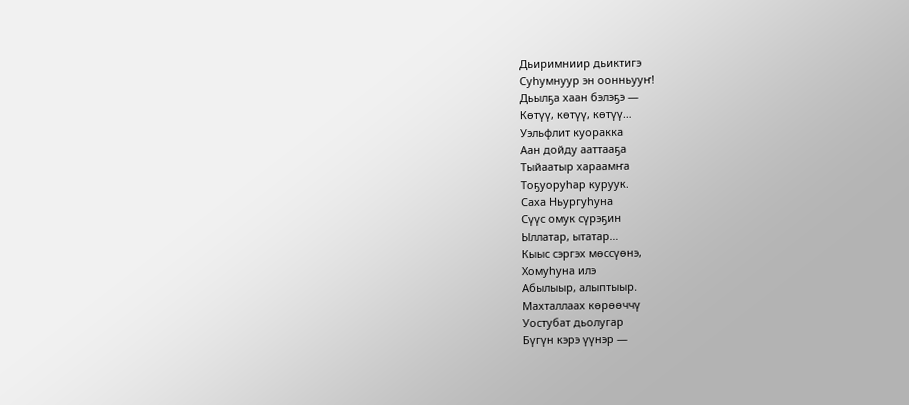Дьиримниир дьиктигэ
Суһумнуур эн оонньууҥ!
Дьылҕа хаан бэлэҕэ —
Көтүү, көтүү, көтүү…
Уэльфлит куоракка
Аан дойду ааттааҕа
Тыйаатыр хараамҥа
Тоҕуоруһар куруук.
Саха Ньургуһуна
Сүүс омук сүрэҕин
Ыллатар, ытатар…
Кыыс сэргэх мөссүөнэ,
Хомуһуна илэ
Абылыыр, алыптыыр.
Махталлаах көрөөччү
Уостубат дьолугар
Бүгүн кэрэ үүнэр —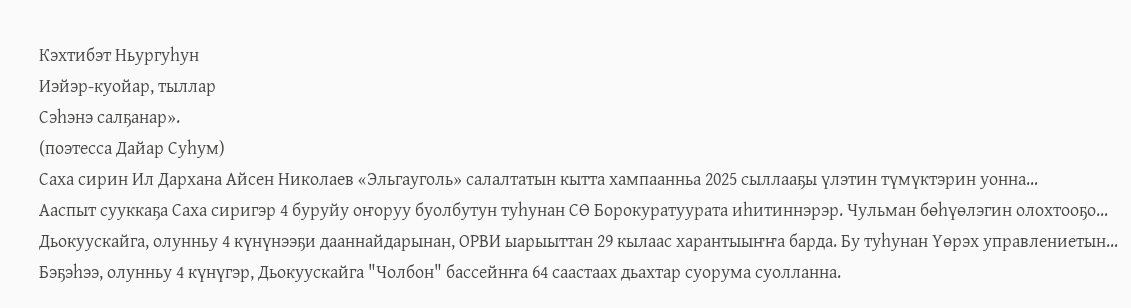Кэхтибэт Ньургуһун
Иэйэр-куойар, тыллар
Сэһэнэ салҕанар».
(поэтесса Дайар Суһум)
Саха сирин Ил Дархана Айсен Николаев «Эльгауголь» салалтатын кытта хампаанньа 2025 сыллааҕы үлэтин түмүктэрин уонна…
Ааспыт сууккаҕа Саха сиригэр 4 буруйу оҥоруу буолбутун туһунан СӨ Борокуратуурата иһитиннэрэр. Чульман бөһүөлэгин олохтооҕо…
Дьокуускайга, олунньу 4 күнүнээҕи дааннайдарынан, ОРВИ ыарыыттан 29 кылаас харантыыҥҥа барда. Бу туһунан Үөрэх управлениетын…
Бэҕэһээ, олунньу 4 күнүгэр, Дьокуускайга "Чолбон" бассейнҥа 64 саастаах дьахтар суорума суолланна.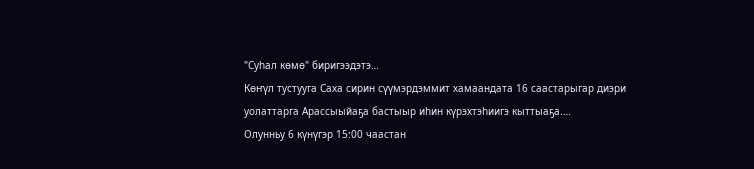"Суһал көмө" биригээдэтэ…
Көҥүл тустууга Саха сирин сүүмэрдэммит хамаандата 16 саастарыгар диэри уолаттарга Арассыыйаҕа бастыыр иһин күрэхтэһиигэ кыттыаҕа.…
Олунньу 6 күнүгэр 15:00 чаастан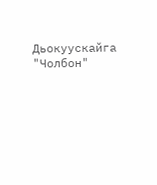Дьокуускайга "Чолбон"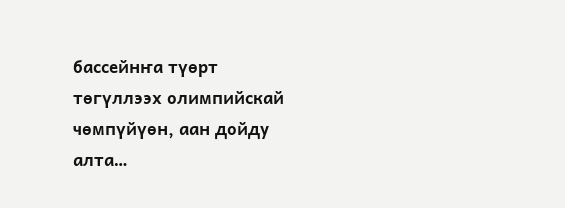бассейнҥа түөрт төгүллээх олимпийскай чөмпүйүөн, аан дойду алта…